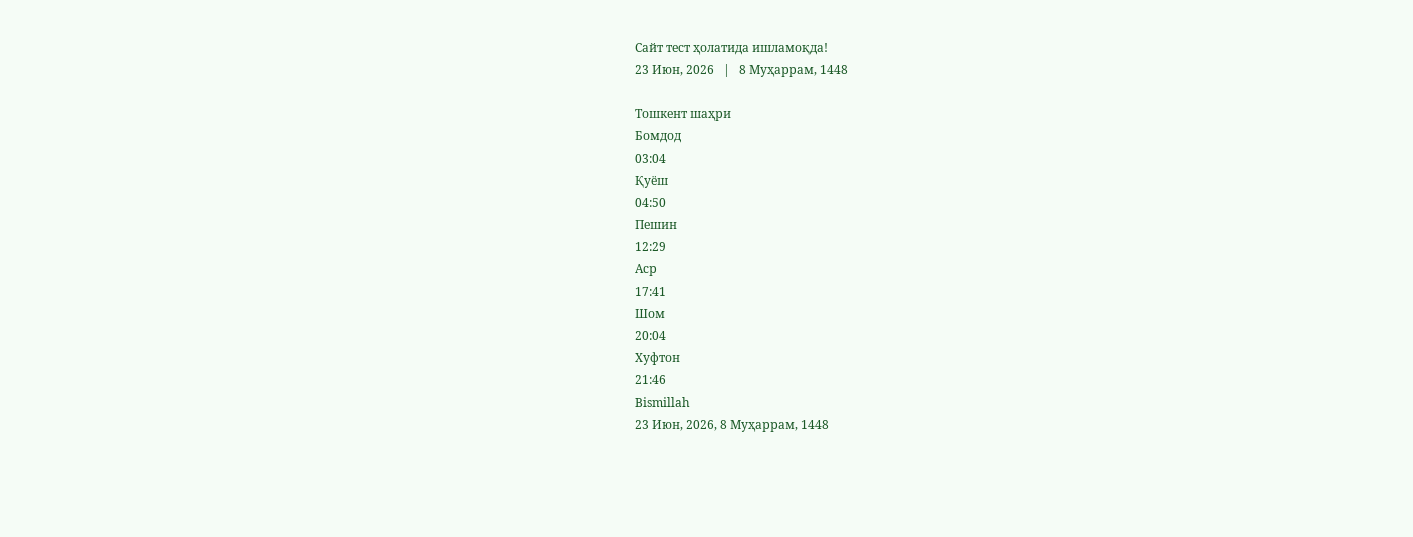Сайт тест ҳолатида ишламоқда!
23 Июн, 2026   |   8 Муҳаррам, 1448

Тошкент шаҳри
Бомдод
03:04
Қуёш
04:50
Пешин
12:29
Аср
17:41
Шом
20:04
Хуфтон
21:46
Bismillah
23 Июн, 2026, 8 Муҳаррам, 1448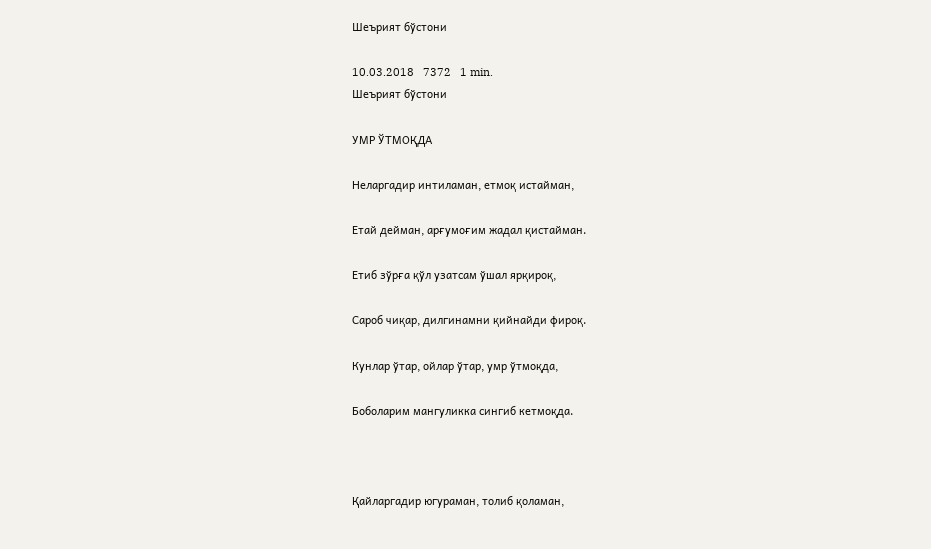Шеърият бўстони

10.03.2018   7372   1 min.
Шеърият бўстони

УМР ЎТМОҚДА

Неларгадир интиламан, етмоқ истайман,

Етай дейман, арғумоғим жадал қистайман.

Етиб зўрға қўл узатсам ўшал ярқироқ,

Сароб чиқар, дилгинамни қийнайди фироқ.

Кунлар ўтар, ойлар ўтар, умр ўтмоқда,

Боболарим мангуликка сингиб кетмоқда.



Қайларгадир югураман, толиб қоламан,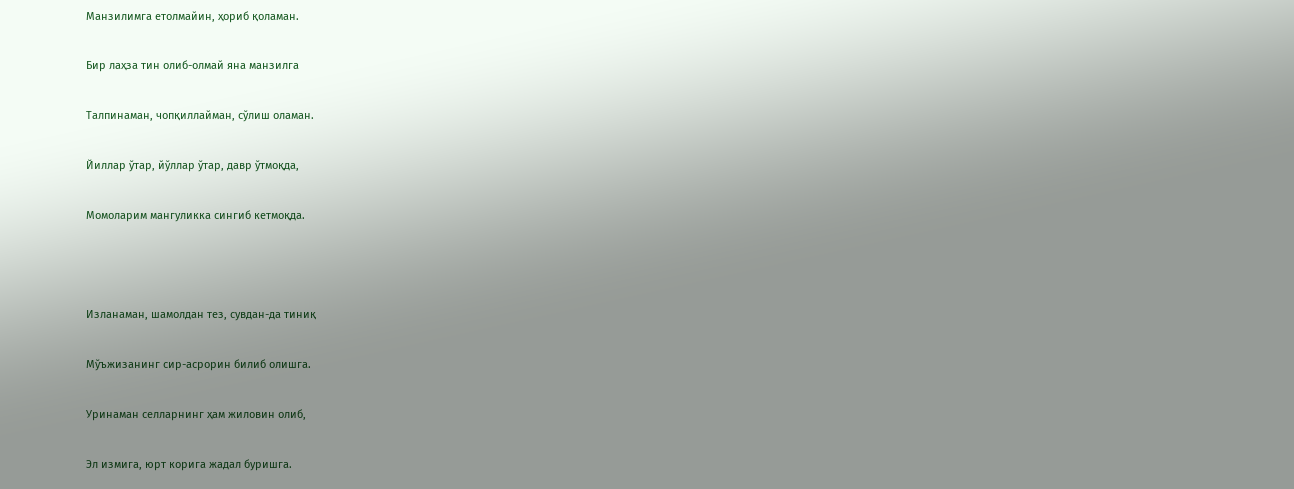Манзилимга етолмайин, ҳориб қоламан.

Бир лаҳза тин олиб-олмай яна манзилга

Талпинаман, чопқиллайман, сўлиш оламан.

Йиллар ўтар, йўллар ўтар, давр ўтмоқда,

Момоларим мангуликка сингиб кетмоқда.



Изланаман, шамолдан тез, сувдан-да тиниқ

Мўъжизанинг сир-асрорин билиб олишга.

Уринаман селларнинг ҳам жиловин олиб,

Эл измига, юрт корига жадал буришга.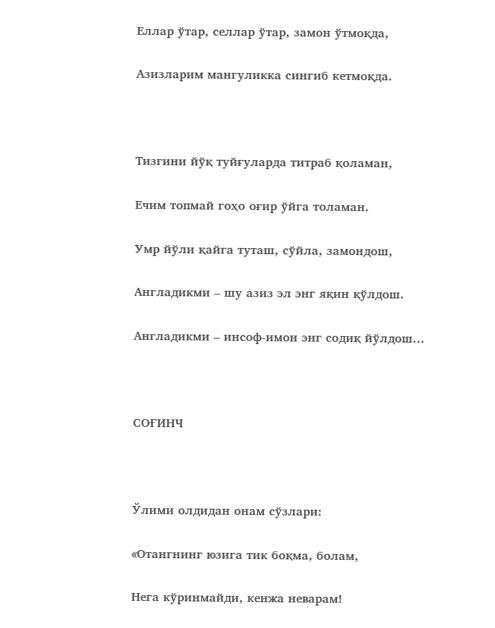Еллар ўтар, селлар ўтар, замон ўтмоқда,

Азизларим мангуликка сингиб кетмоқда.



Тизгини йўқ туйғуларда титраб қоламан,

Ечим топмай гоҳо оғир ўйга толаман.

Умр йўли қайга туташ, сўйла, замондош,

Англадикми – шу азиз эл энг яқин қўлдош.

Англадикми – инсоф-имон энг содиқ йўлдош...



СОҒИНЧ



Ўлими олдидан онам сўзлари:

«Отангнинг юзига тик боқма, болам,

Нега кўринмайди, кенжа неварам!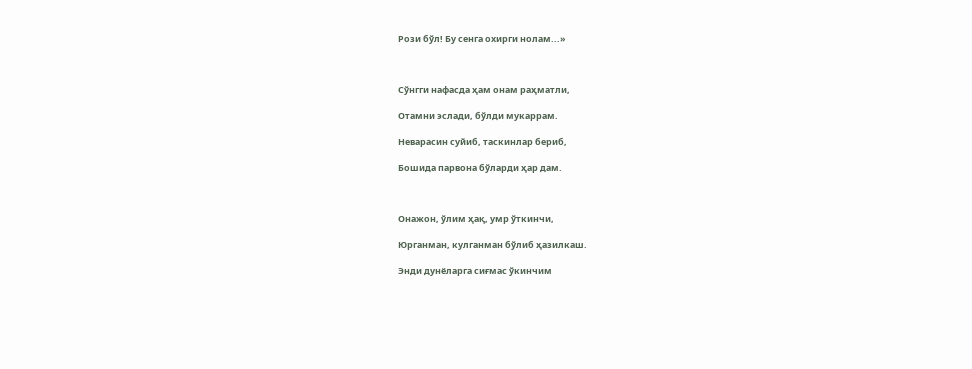Рози бўл! Бу сенга охирги нолам...»



Сўнгги нафасда ҳам онам раҳматли,

Отамни эслади, бўлди мукаррам.

Неварасин суйиб, таскинлар бериб,

Бошида парвона бўларди ҳар дам.



Онажон, ўлим ҳақ, умр ўткинчи,

Юрганман, кулганман бўлиб ҳазилкаш.

Энди дунёларга сиғмас ўкинчим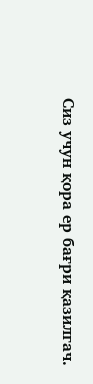Сиз учун қора ер бағри қазилгач.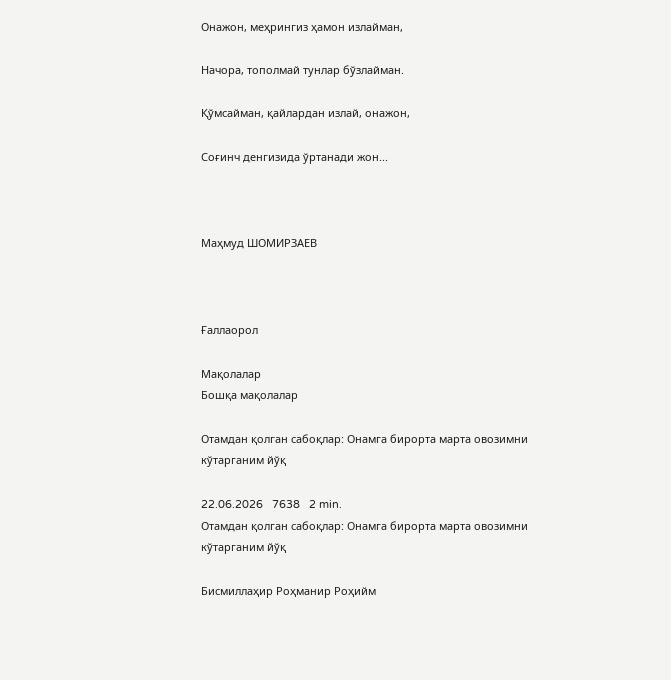Онажон, меҳрингиз ҳамон излайман,

Начора, тополмай тунлар бўзлайман.

Қўмсайман, қайлардан излай, онажон,

Соғинч денгизида ўртанади жон...



Маҳмуд ШОМИРЗАЕВ



Ғаллаорол

Мақолалар
Бошқа мақолалар

Отамдан қолган сабоқлар: Онамга бирорта марта овозимни кўтарганим йўқ

22.06.2026   7638   2 min.
Отамдан қолган сабоқлар: Онамга бирорта марта овозимни кўтарганим йўқ

Бисмиллаҳир Роҳманир Роҳийм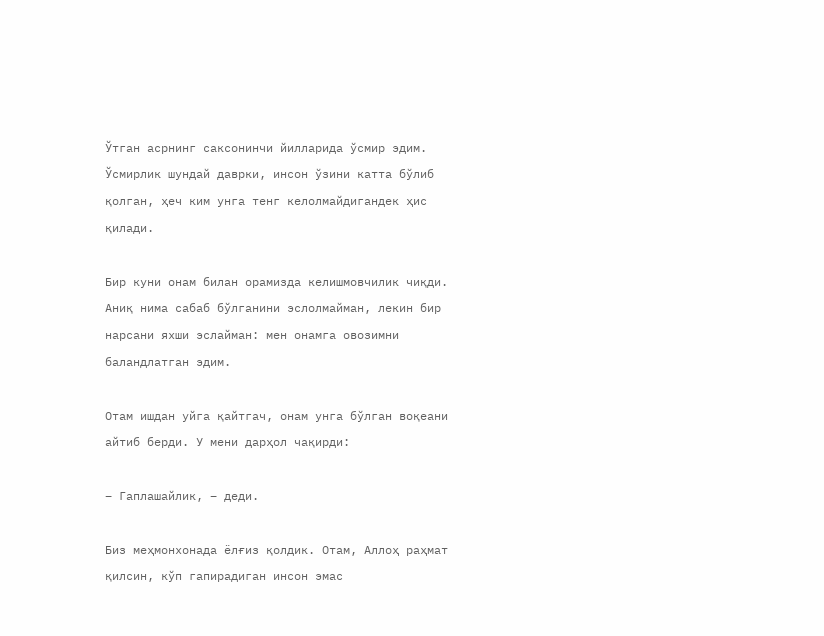Ўтган асрнинг саксонинчи йилларида ўсмир эдим. Ўсмирлик шундай даврки, инсон ўзини катта бўлиб қолган, ҳеч ким унга тенг келолмайдигандек ҳис қилади.

Бир куни онам билан орамизда келишмовчилик чиқди. Аниқ нима сабаб бўлганини эслолмайман, лекин бир нарсани яхши эслайман: мен онамга овозимни баландлатган эдим.

Отам ишдан уйга қайтгач, онам унга бўлган воқеани айтиб берди. У мени дарҳол чақирди:

– Гаплашайлик, – деди.

Биз меҳмонхонада ёлғиз қолдик. Отам, Аллоҳ раҳмат қилсин, кўп гапирадиган инсон эмас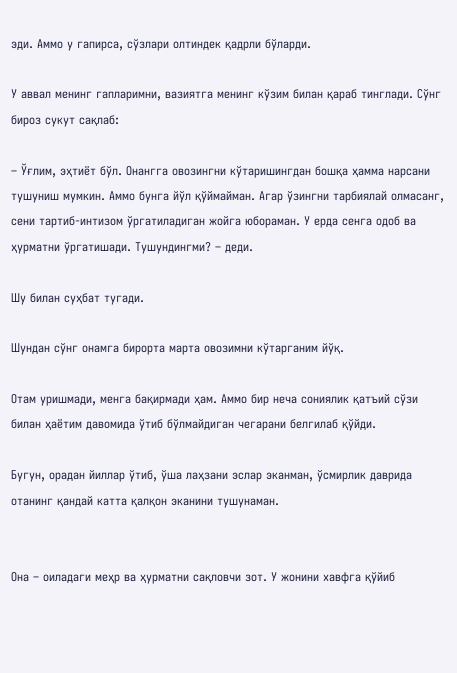эди. Аммо у гапирса, сўзлари олтиндек қадрли бўларди.

У аввал менинг гапларимни, вазиятга менинг кўзим билан қараб тинглади. Сўнг бироз сукут сақлаб:

– Ўғлим, эҳтиёт бўл. Онангга овозингни кўтаришингдан бошқа ҳамма нарсани тушуниш мумкин. Аммо бунга йўл қўймайман. Агар ўзингни тарбиялай олмасанг, сени тартиб-интизом ўргатиладиган жойга юбораман. У ерда сенга одоб ва ҳурматни ўргатишади. Тушундингми? – деди.

Шу билан суҳбат тугади.

Шундан сўнг онамга бирорта марта овозимни кўтарганим йўқ.

Отам уришмади, менга бақирмади ҳам. Аммо бир неча сониялик қатъий сўзи билан ҳаётим давомида ўтиб бўлмайдиган чегарани белгилаб қўйди.

Бугун, орадан йиллар ўтиб, ўша лаҳзани эслар эканман, ўсмирлик даврида отанинг қандай катта қалқон эканини тушунаман.


Она – оиладаги меҳр ва ҳурматни сақловчи зот. У жонини хавфга қўйиб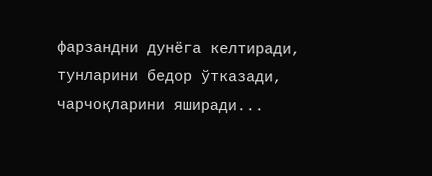фарзандни дунёга келтиради, тунларини бедор ўтказади, чарчоқларини яширади...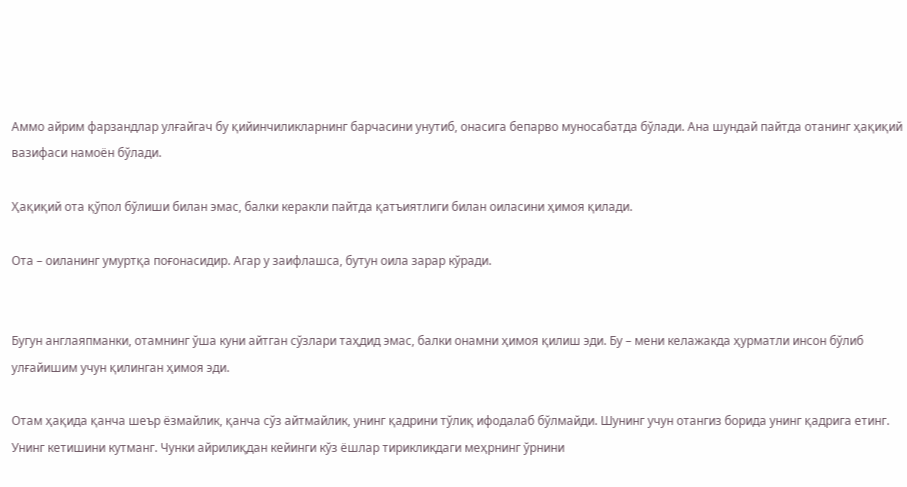Аммо айрим фарзандлар улғайгач бу қийинчиликларнинг барчасини унутиб, онасига бепарво муносабатда бўлади. Ана шундай пайтда отанинг ҳақиқий вазифаси намоён бўлади.

Ҳақиқий ота қўпол бўлиши билан эмас, балки керакли пайтда қатъиятлиги билан оиласини ҳимоя қилади.

Ота – оиланинг умуртқа поғонасидир. Агар у заифлашса, бутун оила зарар кўради.


Бугун англаяпманки, отамнинг ўша куни айтган сўзлари таҳдид эмас, балки онамни ҳимоя қилиш эди. Бу – мени келажакда ҳурматли инсон бўлиб улғайишим учун қилинган ҳимоя эди.

Отам ҳақида қанча шеър ёзмайлик, қанча сўз айтмайлик, унинг қадрини тўлиқ ифодалаб бўлмайди. Шунинг учун отангиз борида унинг қадрига етинг. Унинг кетишини кутманг. Чунки айрилиқдан кейинги кўз ёшлар тирикликдаги меҳрнинг ўрнини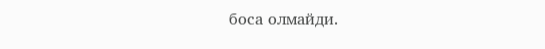боса олмайди.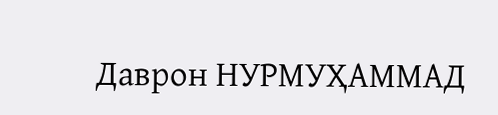Даврон НУРМУҲАММАД